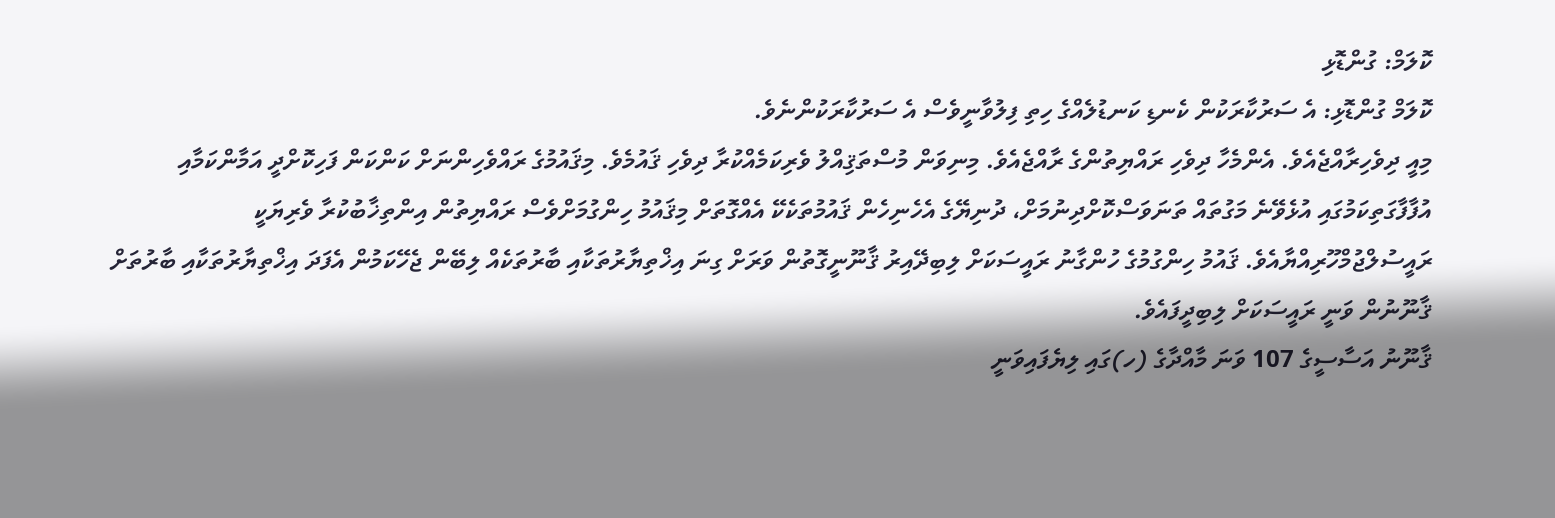ކޮލަމް: ގުންޑޮޅި
ކޮލަމް ގުންޑޮޅި: އެ ސަރުކާރަކުން ކެނޑި ކަނޑުލެއްގެ ހިތި ފިލުވާނީވެސް އެ ސަރުކާރަކުންނެވެ.
މިއީ ދިވެހިރާއްޖެއެވެ. އެންމެހާ ދިވެހި ރައްޔިތުންގެ ރާއްޖެއެވެ. މިނިވަން މުސްތަޤިއްލު ވެރިކަމެއްކުރާ ދިވެހި ޤައުމެވެ. މިޤައުމުގެ ރައްވެހިންނަށް ކަންކަން ފަހިކޮށްދީ އަމާންކަމާއި އުފާފާގަތިކަމުގައި އުޅެވޭނެ މަގުތައް ތަނަވަސްކޮށްދިނުމަށް، ދުނިޔޭގެ އެހެނިހެން ޤައުމުތަކެކޭ އެއްގޮތަށް މިޤައުމު ހިންގުމަށްވެސް ރައްޔިތުން އިންތިޚާބުކުރާ ވެރިޔަކީ ރައީސުލްޖުމްހޫރިއްޔާއެވެ. ޤައުމު ހިންގުމުގެ ހުންގާނު ރައީސަކަށް ލިބިދޭއިރު ޤާނޫނީގޮތުން ވަރަށް ގިނަ އިޚްތިޔާރުތަކާއި ބާރުތަކެއް ލިބޭން ޖެހޭކަމުން އެފަދަ އިޚްތިޔާރުތަކާއި ބާރުތަށް ޤާނޫނުން ވަނީ ރައީސަކަށް ލިބިދީފައެވެ.
ޤާނޫނު އަސާސީގެ 107 ވަނަ މާއްދާގެ (ހ)ގައި ލިޔެފައިވަނީ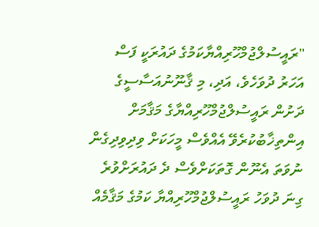"ރައީސުލްޖުމްހޫރިއްޔާކަމުގެ ދައުރަކީ ފަސް އަހަރު ދުވަހެވެ، އަދި، މި ޤާނޫނުއަސާސީގެ ދަށުން ރައީސުލްޖުމްހޫރިއްޔާގެ މަޤާމަށް އިންތިޚާބުކުރެވޭ އެއްވެސް މީހަކަށް ވިދިވިދިގެން ނުވަތަ އެނޫން ގޮތަކަށްވެސް ދެ ދައުރަށްވުރެ ގިނަ ދުވަހު ރައީސުލްޖުމްހޫރިއްޔާ ކަމުގެ މަޤާމެއް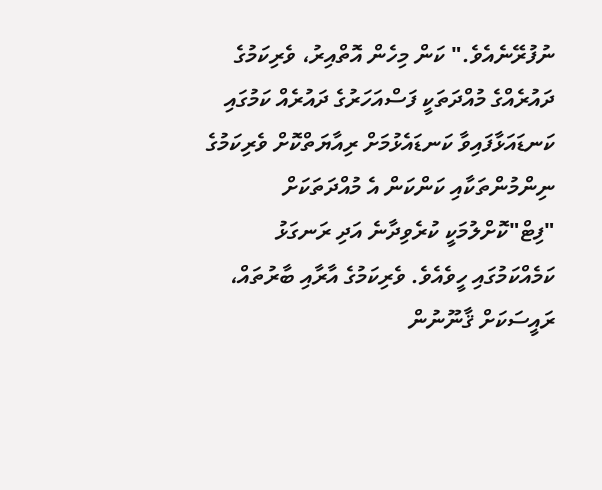ނުފުރޭނެއެވެ." ކަން މިހެން އޮތްއިރު، ވެރިކަމުގެ ދައުރެއްގެ މުއްދަތަކީ ފަސްއަހަރުގެ ދައުރެއް ކަމުގައި ކަނޑައަޅާފައިވާ ކަނޑައެޅުމަށް ރިއާޔަތްކޮށް ވެރިކަމުގެ ނިންމުންތަކާއި ކަންކަން އެ މުއްދަތަކަށް "ފިޓް"ކޮށްލުމަކީ ކުރެވިދާނެ އަދި ރަނގަޅު ކަމެއްކަމުގައި ހީވެއެވެ. ވެރިކަމުގެ އާރާއި ބާރުތައް، ރައީސަކަށް ޤާނޫނުން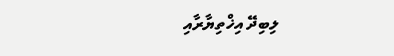ލިބިދޭ އިޚްތިޔާރާއި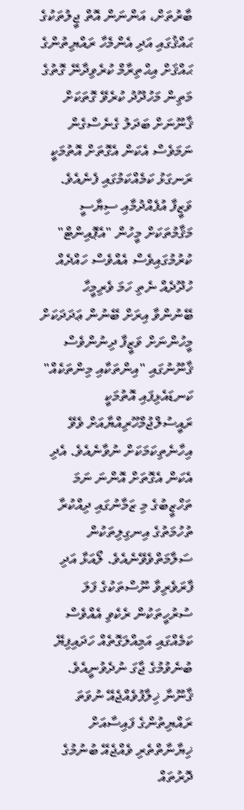ބާރުތަށް، އަންނަން އޮތް ޖީލުތަކުގެ ޙައްޤުގައި އަދި އެންމެހާ ރައްޔިތުންގެ ޙައްޤަށް އިޙްތިރާމް ކުރެވިދާނޭ ގޮތުގެ މަތިން މަހުދޫދު ކުރެވޭ ގޮތަކަށް ޤާނޫނަށް ބަދަލު ގެނެސްގެން ނަމަވެސް އެކަން އެގޮތަށް އޮތުމަކީ ރަނގަޅު ކަމެއްކަމުގައި ފެނެއެވެ.
ވަޒީފާ އުފެއްދުމާއި ސިޔާސީ މަޤާމުތަކަށް މީހުން "އެޕޮއިންޓް" ކުރުމުގައިވެސް އެއްވެސް ހައްދެއް ހުދޫދެއް ނެތި ހަމަ ވެރިމީހާ ބޭނުންވާ އިރަށް ބޭނުން ޢަދަދަކަށް މީހުންނަށް ވަޒީފާ ދިނުންވެސް ޤާނޫނުގައި "އިންތަކާއި މިންތަކެއް" ކަނޑައެޅިފައި އޮތުމަކީ ރައީސުލްޖުމްހޫރިއްޔާއަށް ވެވޭ އިހާނެތިކަމަކަށް ނުވާނެއެވެ. އެދި އެކަން އެގޮތަށް އޮންނަ ނަމަ ތަހްޒީބުގެ މި ޒަމާނުގައި ދިއްކުރާ ތުހުމަތުގެ އިނގިލިތަކުން ސަލާމަތްވެވޭނެއެވެ. ލޯއަޅާ އަދި ފާރަވެރިވާ ނޫސްތަކުގެ ފަލަ ސުރުހީތަކުން ރެކެވި އެއްވެސް ކަމެއްގައި އަމިއްލަގޮތެއް ހަދައިފިޔޭ ބުނެވުމުގެ ޖާގަ ނުދެވުނީއެވެ. ޤާނޫނާ ޚިލާފުވެއްޖެއޭ ނުވަތަ ރައްޔިތުންގެ ފައިސާއަށް ޚިޔާނާތްތެރި ވެއްޖެއޭ ބުނުމުގެ ދޮރުތައް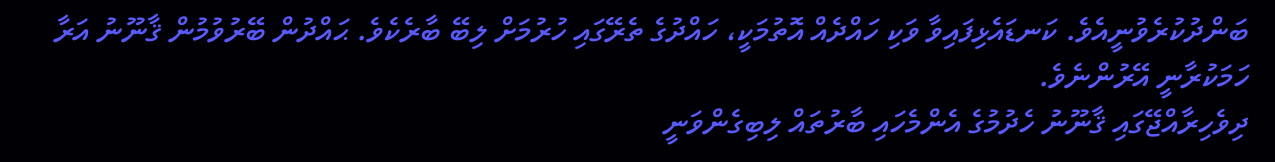ބަންދުކުރެވުނީއެވެ. ކަނޑައެޅިފައިވާ ވަކި ހައްދެއް އޮތުމަކީ، ހައްދުގެ ތެރޭގައި ހުރުމަށް ލިބޭ ބާރެކެވެ. ޙައްދުން ބޭރުވުމުން ޤާނޫނު އަރާ ހަމަކުރާނީ އޭރުންނެވެ.
ދިވެހިރާއްޖޭގައި ޤާނޫނު ހެދުމުގެ އެންމެހައި ބާރުތައް ލިބިގެންވަނީ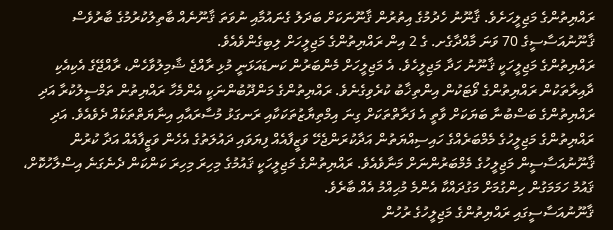ރައްޔިތުންގެ މަޖިލީހަށެވެ. ޤާނޫނު ހެދުމުގެ އިތުރުން ޤާނޫނަކަށް ބަދަލު ގެނައުމާއި ނުވަތަ ޤާނޫނެއް ބާތިލުކުރުމުގެ ބާރުވެސް ޤާނޫނުއަސާސީގެ 70 ވަނަ މާއްދާގެށ. ގެ 2 އިން ރައްޔިތުންގެ މަޖިލީހަށް ލިބިގެންވެއެވެ.
ރައްޔިތުންގެ މަޖިލީހަކީ ޤާނޫނު ހަދާ މަޖިލީހެވެ. އެ މަޖިލީހަށް މެންބަރުން ކަނޑައަޅަނީ މުޅި ރާއްޖެ ޝާމިލުވާހެން، ރާއްޖޭގެ އެކިއެކި ދާއިރާތަކުން ރައްޔިތުންގެ ވޯޓަކުން އިންތިޚާބު ކުރެވިގެނެވެ. ރައްޔިތުންގެ މަންދޫބުންނަކީ އެންމެހާ ރައްޔިތުން ތަމްސީލުކުރާ އަދި ރައްޔިތުންގެ ބަސްބުނާ ބަޔަކަށް ވާތީ އެ ފަރާތްތަކަށް ގިނަ އިމްތިޔާޒުތަކަކާއި ރަނގަޅު މުސާރައާއި އިނާޔަތްތަކެއް ދެވެއެވެ. އަދި ރައްޔިތުންގެ މަޖިލީހުގެ މެމްބަރެއްގެ ހައިސިއްޔަތުން އަދާކުރަންޖެހޭ ވަޒީފާއެއް ފިޔަވައި ދައުލަތުގެ އެހެން ވަޒީފާއެއް އަދާ ކުރުން ޤާނޫނުއަސާސީން މަޖިލީހުގެ މެމްބަރުންނަށް މަނާވެއެވެ. ރައްޔިތުންގެ މަޖިލީހަކީ ޤައުމުގެ މިހިރަ މިހިރަ ކަންކަން ދެނެގަނެ އިސްލާހުކޮށް، ޤައުމު ހަމަމަގުން ހިންގުމަށް މަގުދައްކާ އެންމެ މުޙިއްމު އެއް ބާރެވެ.
ޤާނޫނުއަސާސީގައި ރައްޔިތުންގެ މަޖިލީހުގެ ރުހުން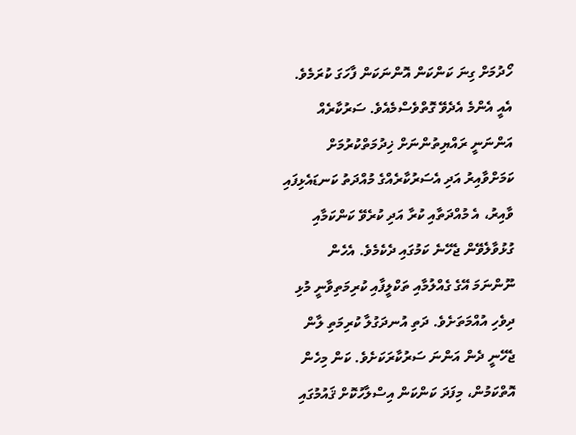ހޯދުމަށް ގިނަ ކަންކަން އޮންނަކަން ފާހަގަ ކުރަމެވެ. އެއީ އެންމެ އެދެވޭ ގޮތްވެސްމެއެވެ. ސަރުކާރެއް އަންނަނީ ރައްޔިތުންނަށް ޚިދުމަތްކުރުމަށް ކަމަށްވާއިރު އަދި އެސަރުކާރެއްގެ މުއްދަތު ކަނޑައެޅިފައި ވާއިރު، އެ މުއްދަތާއި ކުރާ އަދި ކުރެވޭ ކަންކަމާއި ގުޅުވާލެވޭން ޖެހޭނެ ކަމުގައި ދެކެމެވެ. އެހެން ނޫންނަމަ އޭގެ ގެއްލުމާއި ތަކްލީފާއި ކުރިމަތިވާނީ މުޅި ދިވެހި އުއްމަތަށެވެ. ދަތި އުނދަގުލާ ކުރިމަތި ލާން ޖެހޭނީ ދެން އަންނަ ސަރުކާރަކަށެވެ. ކަން މިހެން އޮތްކަމުން، މިފަދަ ކަންކަން އިސްލާހުކޮށް ޤައުމުގައި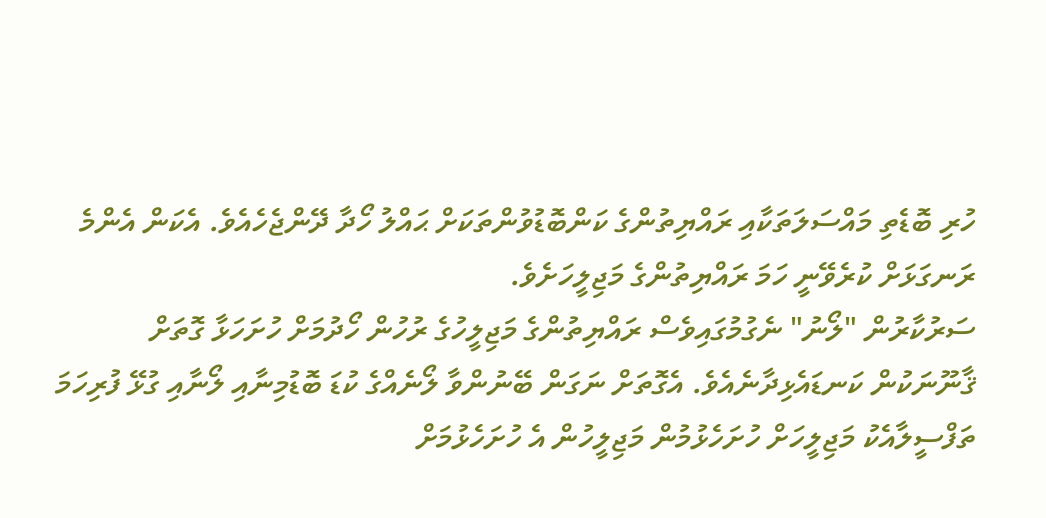ހުރި ބޮޑެތި މައްސަލަތަކާއި ރައްޔިތުންގެ ކަންބޮޑުވުންތަކަށް ޙައްލު ހޯދާ ދޭންޖެހެއެވެ. އެކަން އެންމެ ރަނގަޅަށް ކުރެވޭނީ ހަމަ ރައްޔިތުންގެ މަޖިލީހަށެވެ.
ސަރުކާރުން "ލޯނު" ނެގުމުގައިވެސް ރައްޔިތުންގެ މަޖިލީހުގެ ރުހުން ހޯދުމަށް ހުށަހަޅާ ގޮތަށް ޤާނޫނަކުން ކަނޑައެޅިދާނެއެވެ. އެގޮތަށް ނަގަން ބޭނުންވާ ލޯނެއްގެ ކުޑަ ބޮޑުމިނާއި ލޯނާއި ގުޅޭ ފުރިހަމަ ތަފްސީލާއެކު މަޖިލީހަށް ހުށަހެޅުމުން މަޖިލީހުން އެ ހުށަހެޅުމަށް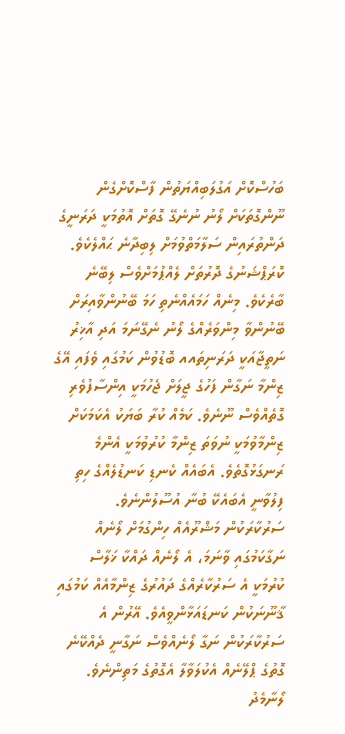ބަހުސްކޮށް އަގުލަބިއްޔަތުން ފާސްކޮށްގެން ނޫންގޮތަކަށް ލޯނު ނުނެގޭ ގޮތަށް އޮތުމަކީ ދަރަނީގެ ދަންތުރައިން ސަލާމަތްވުމަށް ލިބިދާނެ ޙައްލެކެވެ. ކޮރަޕްޝަނުގެ ދޮރުތަށް ލެއްޕުމަށްވެސް ލިބޭނެ ބާރެކެވެ. މިނެއް ހަމައެއްނެތި ހަމަ ބޭނުންވާއިރަށް ބޭނުންވާ މިންވަރެއްގެ ލޯނު ނެގޭނަމަ އަދި އާޚިރު ނަތީޖާއަކީ ދަރަނިތައއ ބޮޑުވުން ކަމުގައި ވެފައި އޭގެ ޒިންމާ ނަގާން ފަހުގެ ޖީލަށް ޖެހުމަކީ އިންސާފުވެރި ގޮތެއްވެސް ނޫނެވެ. ކަމެއް ކުރާ ބަޔަކު އެކަމަކަށް ޒިންމާވުމަކީ ނުވަތަ ޒިންމާ ކުރުވުމަކީ އެންމެ ރަނގަޅުގޮތެވެ. އެބައެއް ކެނޑި ކަނޑުލެއްގެ ހިތި ފިލުވާނީ އެބައެކޭ ބުނާ އުސޫލުންނެވެ.
ސަރުކާރަކުން މަޝްރޫއެއް ހިންގުމަށް ލޯނެއް ނަގާކަމުގައި ވާނަމަ، އެ ލޯނެއް ދައްކާ ޚަލާސް ކުރުމަކީ އެ ސަރުކާރެއްގެ ދައުރުގެ ޒިންމާއެއް ކަމުގައި ޤާނޫނަކުން ކަނޑައަޅާންވީއެވެ. އޭރުން އެ ސަރުކާރަކުން ނަގާ ލޯނެއްވެސް ނަގާނީ ދެއްކޭނެ ގޮތުގެ ޕްލޭނެއް އެކުލަވާލާ އެގޮތުގެ މަތިންނެވެ. ލޯނާމެދު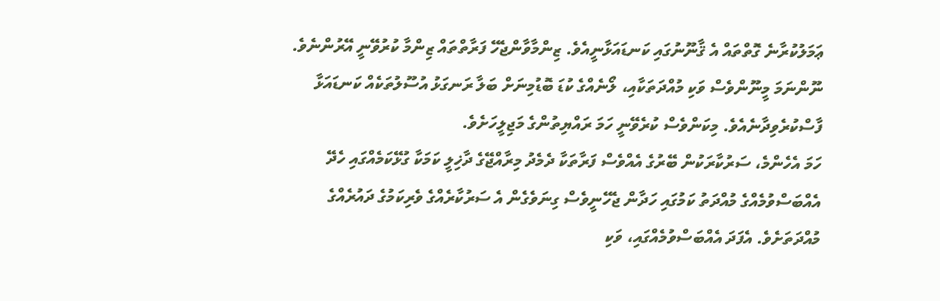ޢަމަލުކުރާނެ ގޮތްތައް އެ ޤާނޫނުގައި ކަނޑައަޅާނީއެވެ. ޒިންމާވާންޖެހޭ ފަރާތްތައް ޒިންމާ ކުރުވޭނީ އޭރުންނެވެ. ނޫންނަމަ މީނޫންވެސް ވަކި މުއްދަތަކާއި، ލޯނެއްގެ ކުޑަ ބޮޑުމިނަށް ބަލާ ރަނގަޅު އުސޫލުތަކެއް ކަނޑައަޅާ ފާސްކުރެވިދާނެއެވެ. މިކަންވެސް ކުރެވޭނީ ހަމަ ރައްޔިތުންގެ މަޖިލީހަށެވެ.
ހަމަ އެހެންމެ، ސަރުކާރަކުން ބޭރުގެ އެއްވެސް ފަރާތަކާ ދެމެދު މިރާއްޖޭގެ ދާޚިލީ ކަމަކާ ގުޅޭކަމެއްގައި ހެދޭ އެއްބަސްވުމެއްގެ މުއްދަތު ކަމުގައި ހަދާން ޖެހޭނީވެސް ގިނަވެގެން އެ ސަރުކާރެއްގެ ވެރިކަމުގެ ދައުރެއްގެ މުއްދަތަށެވެ. އެފަދަ އެއްބަސްވުމެއްގައި، ވަކި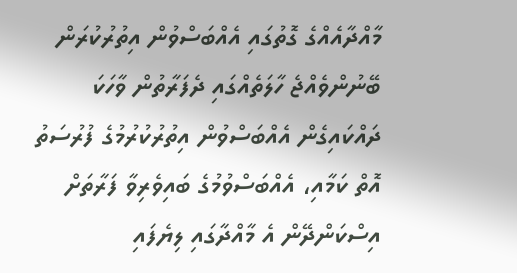މާއްދާއެއްގެ ގޮތުގައި އެއްބަސްވުން އިތުރުކުރަން ބޭނުންވެއްޖެ ހާލަތެއްގައި ދެފަރާތުން ވާހަކަ ދައްކައިގެން އެއްބަސްވުން އިތުރުކުރުމުގެ ފުރުސަތު އޮތް ކަމާއި، އެއްބަސްވުމުގެ ބައިވެރިވާ ފަރާތަށް އިސްކަންދޭން އެ މާއްދާގައި ލިޔެފައި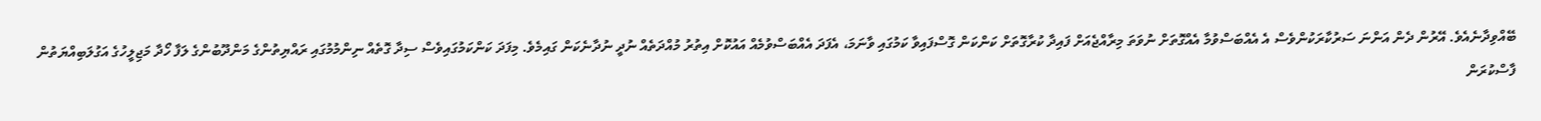ބޭއްވިދާނެއެވެ. އޭރުން ދެން އަންނަ ސަރުކާރަކުންވެސް އެ އެއްބަސްވުމާ އެއްގޮތަށް ނުވަތަ މިރާއްޖެއަށް ފައިދާ ކުރާގޮތަށް ކަންކަން ގޮސްފައިވާ ކަމުގައި ވާނަމަ، އެފަދަ އެއްބަސްވުމެއް އައުކޮށް އިތުރު މުއްދަތެއް ނުދީ ނުދާނެކަން ގައިމެވެ. މިފަދަ ކަންކަމުގައިވެސް ސިދާ ގޮތެއް ނިންމުމުގައި ރައްޔިތުންގެ މަންދޫބުންގެ ލަފާ ހޯދާ މަޖިލީހުގެ އަގުލަބިއްޔަތުން ފާސްކުރަން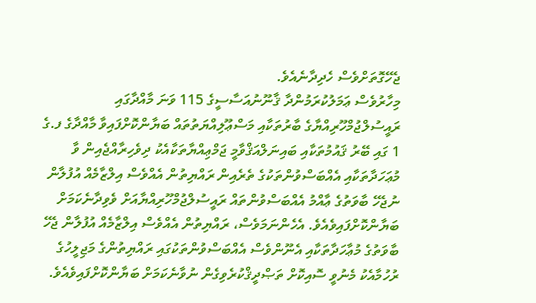ޖެހޭގޮތަށްވެސް ހެދިދާނެއެވެ.
މިހާރުވެސް ޢަމަލުކުރަމުންދާ ޤާނޫނުއަސާސީގެ 115 ވަނަ މާއްދާގައި ރައީސުލްޖުމްހޫރިއްޔާގެ ބާރުތަކާއި މަސްޢޫލިއްޔަތުތައް ބަޔާންކޮށްފައިވާ މާއްދާގެ ފ.ގެ 1 ގައި ބޭރު ޤައުމުތަކާއި ބައިނަލްއަޤްވާމީ ޖަމްޢިއްޔާތަކާއެކު ދިވެހިރާއްޖެއިން ވާ މުޢަހަދާތަކާއި އެއްބަސްވުންތަކުގެ ތެރެއިން ރައްޔިތުން އެއްވެސް އިލްޒާމެއް އުފުލާން ނުޖެހޭ ބާވަތުގެ ޢާއްމު އެއްބަސްވުންތައް ރައީސުލްޖުމްހޫރިއްޔާއަށް ވެވިދާނެކަމަށް ބަޔާންކޮށްފައިވެއެވެ. އެހެންނަމަވެސް، ރައްޔިތުން އެއްވެސް އިލްޒާމެއް އުފުލާން ޖެހޭ ބާވަތުގެ މުޢާހަދާތަކާއި އެނޫންވެސް އެއްބަސްވުންތަކުގައި ރައްޔިތުންގެ މަޖިލީހުގެ ރުހުމާއެކު މެނުވީ ސޮއިކޮށް ތަޞްދީޤްކުރެވިގެން ނުވާނެކަމަށް ބަޔާންކޮށްފައިވެއެވެ.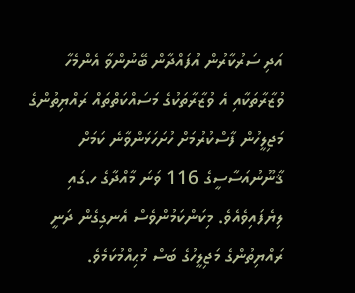އަދި ސަރުކާރުން އުފައްދާން ބޭނުންވާ އެންމެހާ ވުޒާރާތަކާއި އެ ވުޒާރާތަކުގެ މަސައްކަތްތައް ރައްޔިތުންގެ މަޖިލީހުން ފާސްކުރުމަށް ހުށަހަޅަންވާނެ ކަމަށް ޤާނޫނުއަސާސީގެ 116 ވަނަ މާއްދާގެ ހ.ގައި ލިޔެފައިވެއެވެ. މިކަންކަމުންވެސް އެނގިގެން ދަނީ ރައްޔިތުންގެ މަޖިލީހުގެ ބަސް މުޙިއްމުކަމެވެ.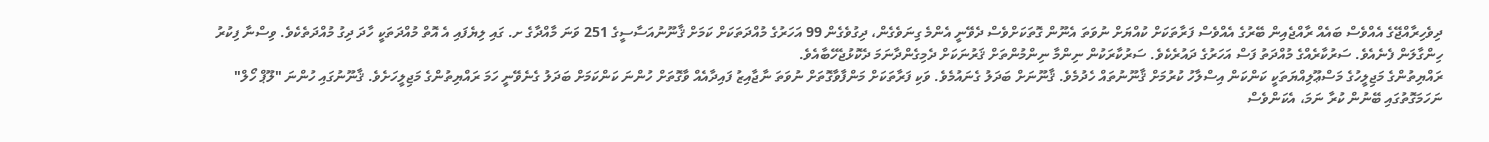ދިވެހިރާއްޖޭގެ އެއްވެސް ބައެއް ރާއްޖެއިން ބޭރުގެ އެއްވެސް ފަރާތަކަށް ކުއްޔަށް ނުވަތަ އެނޫން ގޮތަކަށްވެސް ދެވޭނީ އެންމެ ގިނަވެގެން، ދިގުވެގެން 99 އަހަރުގެ މުއްދަތަކަށް ކަމަށް ޤާނޫނުއަސާސީގެ 251 ވަނަ މާއްދާގެ ށ. ގައި ލިޔެފައި އެ އޮތް މުއްދަތަކީ ހާދަ ދިގު މުއްދަތެކެވެ. ވިސްނާ ފިކުރު ހިންގާލަން ފެނެއެވެ. ސަރުކާރެއްގެ މުއްދަތު ފަސް އަހަރުގެ ދައުރެކެވެ. ސަރުކާރަކުން ނިންމާ ނިންމުންތަށް ޤަރުނަކަށް ދެމިގެންދާނަމަ ދެކޮޅުޖެހޭބާއެވެ.
ރައްޔިތުންގެ މަޖިލީހުގެ މަސްޢޫލިއްޔަތަކީ ކަންކަން އިސްލާހު ކުރުމަށް ޤާނޫނުތައް ހެދުމެވެ. ޤާނޫނަށް ބަދަލު ގެނައުމެވެ. ވަކި ފަރާތަކަށް މަންފާވާގޮތަށް ނުވަތަ ނާޖާއިޒު ފައިދާއެއް ވާގޮތަށް ހުންނަ ކަންކަމަށް ބަދަލު ގެނެވޭނީ ހަމަ ރައްޔިތުންގެ މަޖިލީހަށެވެ. ޤާނޫނުގައި ހުންނަ "ލޫޕް ހޯލް" ނަހަމަގޮތުގައި ބޭނުން ކުރާ ނަމަ، އެކަންވެސް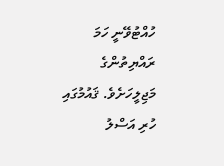ހުއްޓުވޭނީ ހަމަ ރައްޔިތުންގެ މަޖިލީހަށެވެ. ޤައުމުގައި ހުރި އަސްލު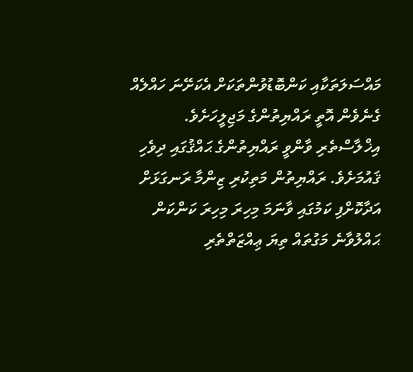މައްސަލަތަކާއި ކަންބޮޑުވުންތަކަށް އެކަށޭނަ ހައްލެއް ގެނެވެން އޮތީ ރައްޔިތުންގެ މަޖިލީހަށެވެ. އިޚްލާސްތެރި ވާންވީ ރައްޔިތުންގެ ޙައްޤުގައި ދިވެހި ޤައުމަށެވެ. ރައްޔިތުން މަތިކުރި ޒިންމާ ރަނގަޅަށް އަދާކޮށްފި ކަމުގައި ވާނަމަ މިހިރަ މިހިރަ ކަންކަން ޙައްލުވާނެ މަގުތައް ތިޔަ ޢިއްޒަތްތެރި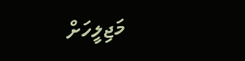މަޖިލީހަށް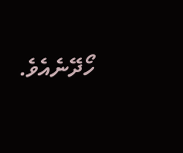ހޯދޭނެއެވެ.